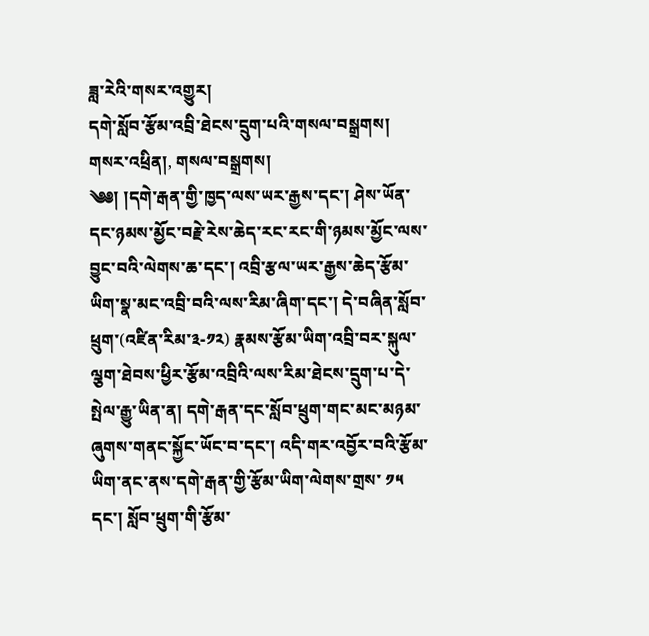ཟླ་རེའི་གསར་འགྱུར།
དགེ་སློབ་རྩོམ་འབྲི་ཐེངས་དྲུག་པའི་གསལ་བསྒྲགས།
གསར་འཕྲིན།, གསལ་བསྒྲགས།
༄༅། །དགེ་རྒན་གྱི་ཁྱད་ལས་ཡར་རྒྱས་དང་། ཤེས་ཡོན་དང་ཉམས་མྱོང་བརྗེ་རེས་ཆེད་རང་རང་གི་ཉམས་མྱོང་ལས་བྱུང་བའི་ལེགས་ཆ་དང་། འབྲི་རྩལ་ཡར་རྒྱས་ཆེད་རྩོམ་ཡིག་སྣ་མང་འབྲི་བའི་ལས་རིམ་ཞིག་དང་། དེ་བཞིན་སློབ་ཕྲུག་(འཛིན་རིམ་༣-༡༢) རྣམས་རྩོམ་ཡིག་འབྲི་བར་སྐུལ་ལྕག་ཐེབས་ཕྱིར་རྩོམ་འབྲིའི་ལས་རིམ་ཐེངས་དྲུག་པ་དེ་སྤེལ་རྒྱུ་ཡིན་ན། དགེ་རྒན་དང་སློབ་ཕྲུག་གང་མང་མཉམ་ཞུགས་གནང་སྐྱོང་ཡོང་བ་དང་། འདི་གར་འབྱོར་བའི་རྩོམ་ཡིག་ནང་ནས་དགེ་རྒན་གྱི་རྩོམ་ཡིག་ལེགས་གྲས་ ༡༥ དང་། སློབ་ཕྲུག་གི་རྩོམ་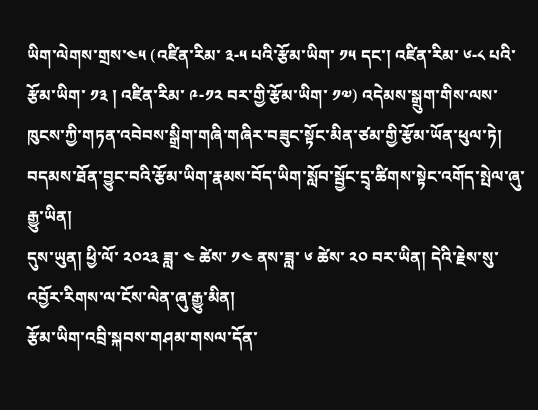ཡིག་ལེགས་གྲས་༤༥ (འཛིན་རིམ་ ༣-༥ པའི་རྩོམ་ཡིག་ ༡༥ དང་། འཛིན་རིམ་ ༦-༨ པའི་རྩོམ་ཡིག་ ༡༣ ། འཛིན་རིམ་ ༩-༡༢ བར་གྱི་རྩོམ་ཡིག་ ༡༧) འདེམས་སྒྲུག་གིས་ལས་ཁུངས་ཀྱི་གཏན་འབེབས་སྒྲིག་གཞི་གཞིར་བཟུང་སྟོང་མིན་ཙམ་གྱི་རྩོམ་ཡོན་ཕུལ་ཏེ། བདམས་ཐོན་བྱུང་བའི་རྩོམ་ཡིག་རྣམས་བོད་ཡིག་སློབ་སྦྱོང་དྲྭ་ཚིགས་སྟེང་འགོད་སྤེལ་ཞུ་རྒྱུ་ཡིན།
དུས་ཡུན། ཕྱི་ལོ་ ༢༠༢༣ ཟླ་ ༤ ཚེས་ ༡༤ ནས་ཟླ་ ༦ ཚེས་ ༢༠ བར་ཡིན། དེའི་རྗེས་སུ་འབྱོར་རིགས་ལ་ངོས་ལེན་ཞུ་རྒྱུ་མིན།
རྩོམ་ཡིག་འབྲི་སྐབས་གཤམ་གསལ་དོན་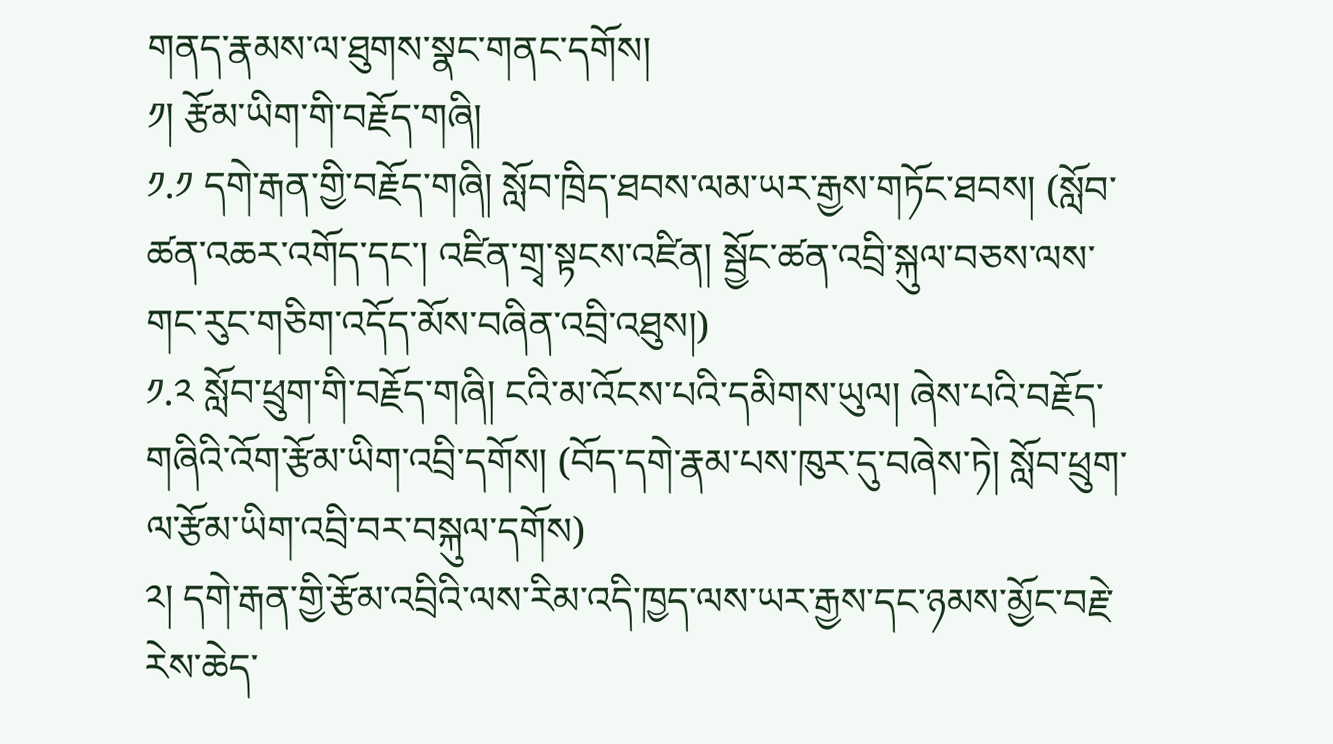གནད་རྣམས་ལ་ཐུགས་སྣང་གནང་དགོས།
༡། རྩོམ་ཡིག་གི་བརྗོད་གཞི།
༡.༡ དགེ་རྒན་གྱི་བརྗོད་གཞི། སློབ་ཁྲིད་ཐབས་ལམ་ཡར་རྒྱས་གཏོང་ཐབས། (སློབ་ཚན་འཆར་འགོད་དང་། འཛིན་གྲྭ་སྟངས་འཛིན། སྦྱོང་ཚན་འབྲི་སྐུལ་བཅས་ལས་གང་རུང་གཅིག་འདོད་མོས་བཞིན་འབྲི་འཐུས།)
༡.༢ སློབ་ཕྲུག་གི་བརྗོད་གཞི། ངའི་མ་འོངས་པའི་དམིགས་ཡུལ། ཞེས་པའི་བརྗོད་གཞིའི་འོག་རྩོམ་ཡིག་འབྲི་དགོས། (བོད་དགེ་རྣམ་པས་ཁུར་དུ་བཞེས་ཏེ། སློབ་ཕྲུག་ལ་རྩོམ་ཡིག་འབྲི་བར་བསྐུལ་དགོས)
༢། དགེ་རྒན་གྱི་རྩོམ་འབྲིའི་ལས་རིམ་འདི་ཁྱད་ལས་ཡར་རྒྱས་དང་ཉམས་མྱོང་བརྗེ་རེས་ཆེད་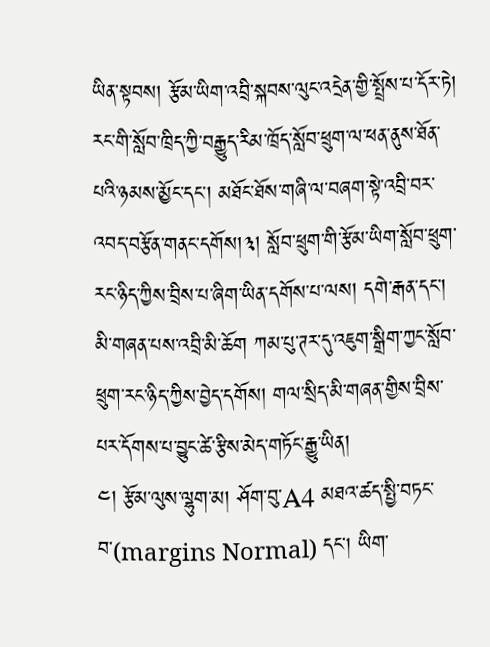ཡིན་སྟབས། རྩོམ་ཡིག་འབྲི་སྐབས་ལུང་འདྲེན་གྱི་སྤྲོས་པ་དོར་ཏེ། རང་གི་སློབ་ཁྲིད་ཀྱི་བརྒྱུད་རིམ་ཁྲོད་སློབ་ཕྲུག་ལ་ཕན་ནུས་ཐོན་པའི་ཉམས་མྱོང་དང་། མཐོང་ཐོས་གཞི་ལ་བཞག་སྟེ་འབྲི་བར་འབད་བརྩོན་གནང་དགོས།༣། སློབ་ཕྲུག་གི་རྩོམ་ཡིག་སློབ་ཕྲུག་རང་ཉིད་ཀྱིས་བྲིས་པ་ཞིག་ཡིན་དགོས་པ་ལས། དགེ་རྒན་དང་། མི་གཞན་པས་འབྲི་མི་ཆོག ཀམ་པུ་ཊར་དུ་འཇུག་སྒྲིག་ཀྱང་སློབ་ཕྲུག་རང་ཉིད་ཀྱིས་བྱེད་དགོས། གལ་སྲིད་མི་གཞན་གྱིས་བྲིས་པར་དོགས་པ་བྱུང་ཚེ་རྩིས་མེད་གཏོང་རྒྱུ་ཡིན།
༤། རྩོམ་ལུས་ལྷུག་མ། ཤོག་བུ་A4 མཐའ་ཚད་སྤྱི་བཏང་བ་(margins Normal) དང། ཡིག་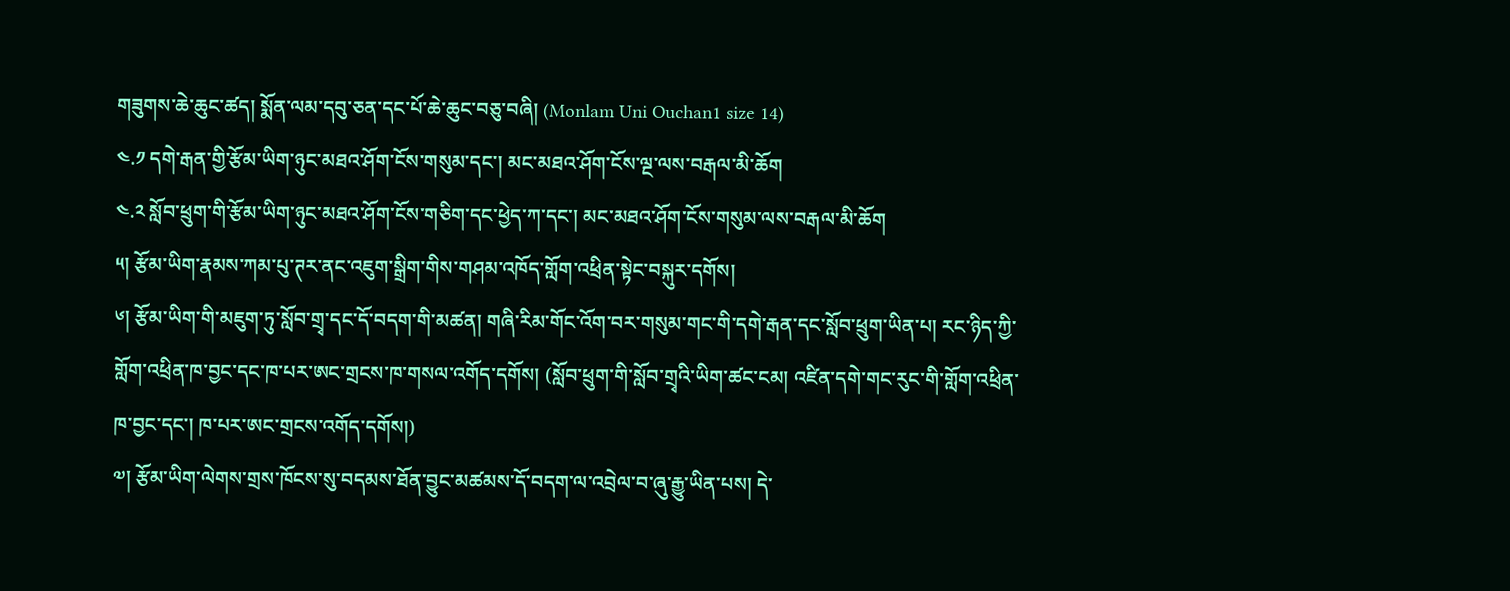གཟུགས་ཆེ་ཆུང་ཚད། སྨོན་ལམ་དབུ་ཅན་དང་པོ་ཆེ་ཆུང་བཅུ་བཞི། (Monlam Uni Ouchan1 size 14)
༤.༡ དགེ་རྒན་གྱི་རྩོམ་ཡིག་ཉུང་མཐའ་ཤོག་ངོས་གསུམ་དང་། མང་མཐའ་ཤོག་ངོས་ལྔ་ལས་བརྒལ་མི་ཆོག
༤.༢ སློབ་ཕྲུག་གི་རྩོམ་ཡིག་ཉུང་མཐའ་ཤོག་ངོས་གཅིག་དང་ཕྱེད་ཀ་དང་། མང་མཐའ་ཤོག་ངོས་གསུམ་ལས་བརྒལ་མི་ཆོག
༥། རྩོམ་ཡིག་རྣམས་ཀམ་པུ་ཊར་ནང་འཇུག་སྒྲིག་གིས་གཤམ་འཁོད་གློག་འཕྲིན་སྟེང་བསྐུར་དགོས།
༦། རྩོམ་ཡིག་གི་མཇུག་ཏུ་སློབ་གྲྭ་དང་དོ་བདག་གི་མཚན། གཞི་རིམ་གོང་འོག་བར་གསུམ་གང་གི་དགེ་རྒན་དང་སློབ་ཕྲུག་ཡིན་པ། རང་ཉིད་ཀྱི་གློག་འཕྲིན་ཁ་བྱང་དང་ཁ་པར་ཨང་གྲངས་ཁ་གསལ་འགོད་དགོས། (སློབ་ཕྲུག་གི་སློབ་གྲྭའི་ཡིག་ཚང་ངམ། འཛིན་དགེ་གང་རུང་གི་གློག་འཕྲིན་ཁ་བྱང་དང་། ཁ་པར་ཨང་གྲངས་འགོད་དགོས།)
༧། རྩོམ་ཡིག་ལེགས་གྲས་ཁོངས་སུ་བདམས་ཐོན་བྱུང་མཚམས་དོ་བདག་ལ་འབྲེལ་བ་ཞུ་རྒྱུ་ཡིན་པས། དེ་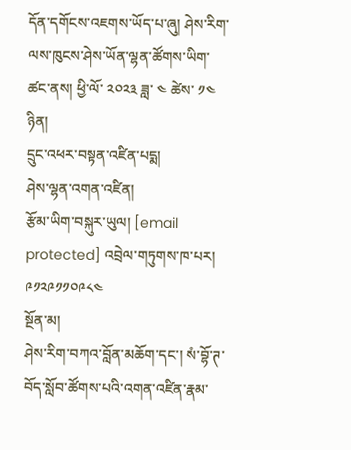དོན་དགོངས་འཇགས་ཡོད་པ་ཞུ། ཤེས་རིག་ལས་ཁུངས་ཤེས་ཡོན་ལྷན་ཚོགས་ཡིག་ཚང་ནས། ཕྱི་ལོ་ ༢༠༢༣ ཟླ་ ༤ ཚེས་ ༡༤ ཉིན།
དྲུང་འཕར་བསྟན་འཛིན་པདྨ།
ཤེས་ལྷན་འགན་འཛིན།
རྩོམ་ཡིག་བསྐུར་ཡུལ། [email protected] འབྲེལ་གཏུགས་ཁ་པར། ༩༡༢༩༡༡༠༩༨༤
སྔོན་མ།
ཤེས་རིག་བཀའ་བློན་མཆོག་དང་། སཾ་བྷོ་ཊ་བོད་སློབ་ཚོགས་པའི་འགན་འཛིན་རྣམ་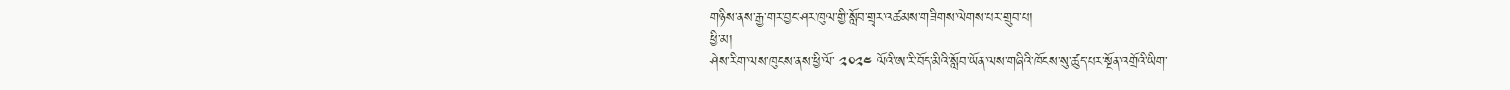གཉིས་ནས་རྒྱ་གར་བྱང་ཤར་ཁུལ་གྱི་སློབ་གྲྭར་འཚམས་གཟིགས་ལེགས་པར་གྲུབ་པ།
ཕྱི་མ།
ཤེས་རིག་ལས་ཁུངས་ནས་ཕྱི་ལོ་ ༢༠༢༤ ལོའི་ཨ་རི་བོད་མིའི་སློབ་ཡོན་ལས་གཞིའི་ཁོངས་སུ་ཚུད་པར་སྔོན་འགྲོའི་ཡིག་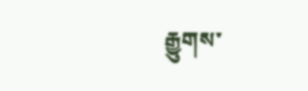རྒྱུགས་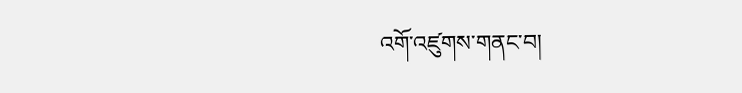འགོ་འཛུགས་གནང་བ།